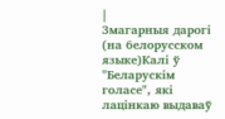|
Змагарныя дарогi (на белорусском языке)Калi ў "Беларускiм голасе", якi лацiнкаю выдаваў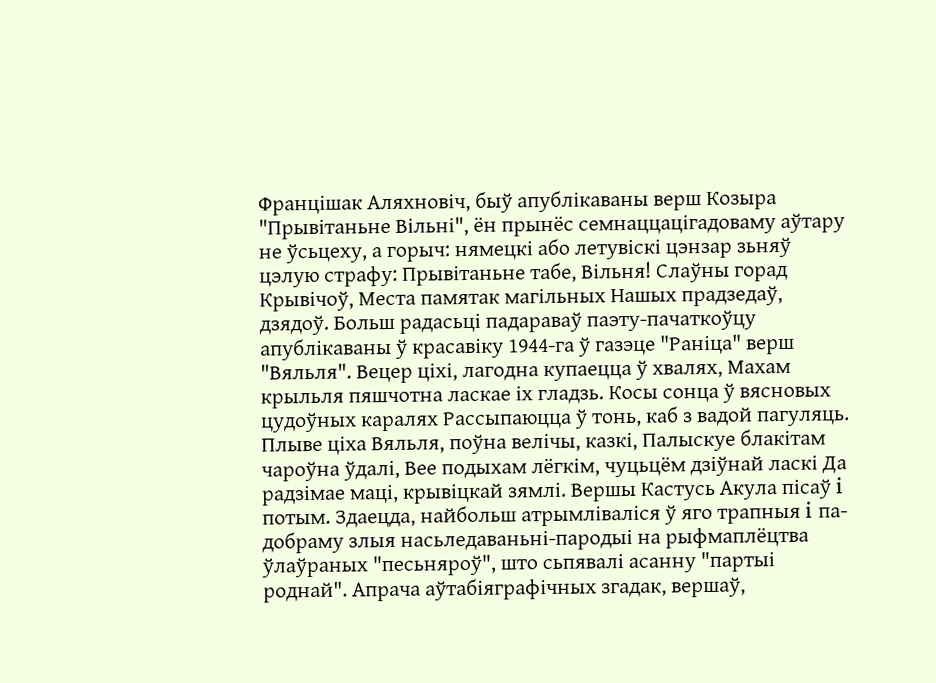Францiшак Аляхновiч, быў апублiкаваны верш Козыра "Прывiтаньне Вiльнi", ён прынёс семнаццацiгадоваму аўтару не ўсьцеху, а горыч: нямецкi або летувiскi цэнзар зьняў цэлую страфу: Прывiтаньне табе, Вiльня! Слаўны горад Крывiчоў, Места памятак магiльных Нашых прадзедаў, дзядоў. Больш радасьцi падараваў паэту-пачаткоўцу апублiкаваны ў красавiку 1944-га ў газэце "Ранiца" верш "Вяльля". Вецер цiхi, лагодна купаецца ў хвалях, Махам крыльля пяшчотна ласкае iх гладзь. Косы сонца ў вясновых цудоўных каралях Рассыпаюцца ў тонь, каб з вадой пагуляць. Плыве цiха Вяльля, поўна велiчы, казкi, Палыскуе блакiтам чароўна ўдалi, Вее подыхам лёгкiм, чуцьцём дзiўнай ласкi Да радзiмае мацi, крывiцкай зямлi. Вершы Кастусь Акула пiсаў i потым. Здаецда, найбольш атрымлiвалiся ў яго трапныя i па-добраму злыя насьледаваньнi-пародыi на рыфмаплёцтва ўлаўраных "песьняроў", што сьпявалi асанну "партыi роднай". Апрача аўтабiяграфiчных згадак, вершаў,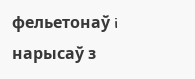фельетонаў i нарысаў з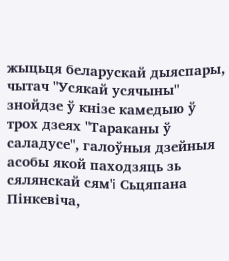жыцьця беларускай дыяспары, чытач "Усякай усячыны" знойдзе ў кнiзе камедыю ў трох дзеях "Тараканы ў саладусе", галоўныя дзейныя асобы якой паходзяць зь сялянскай сям'i Сьцяпана Пiнкевiча,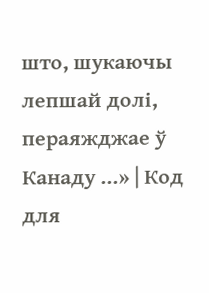што, шукаючы лепшай долi, пераяжджае ў Канаду ...» | Код для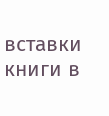вставки книги в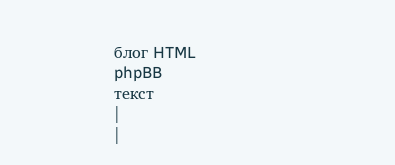блог HTML
phpBB
текст
|
|